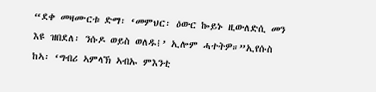“ደቀ መዛሙርቱ ድማ፡ ‘መምህር፡ ዕውር ኰይኑ ዚውለድሲ መን እዩ ዝበደለ፡ ንሱዶ ወይስ ወለዱ፧’ ኢሎም ሓተትዎ።”ኢየሱስ ከኣ፡ ‘ግብሪ ኣምላኽ ኣብኡ ምእንቲ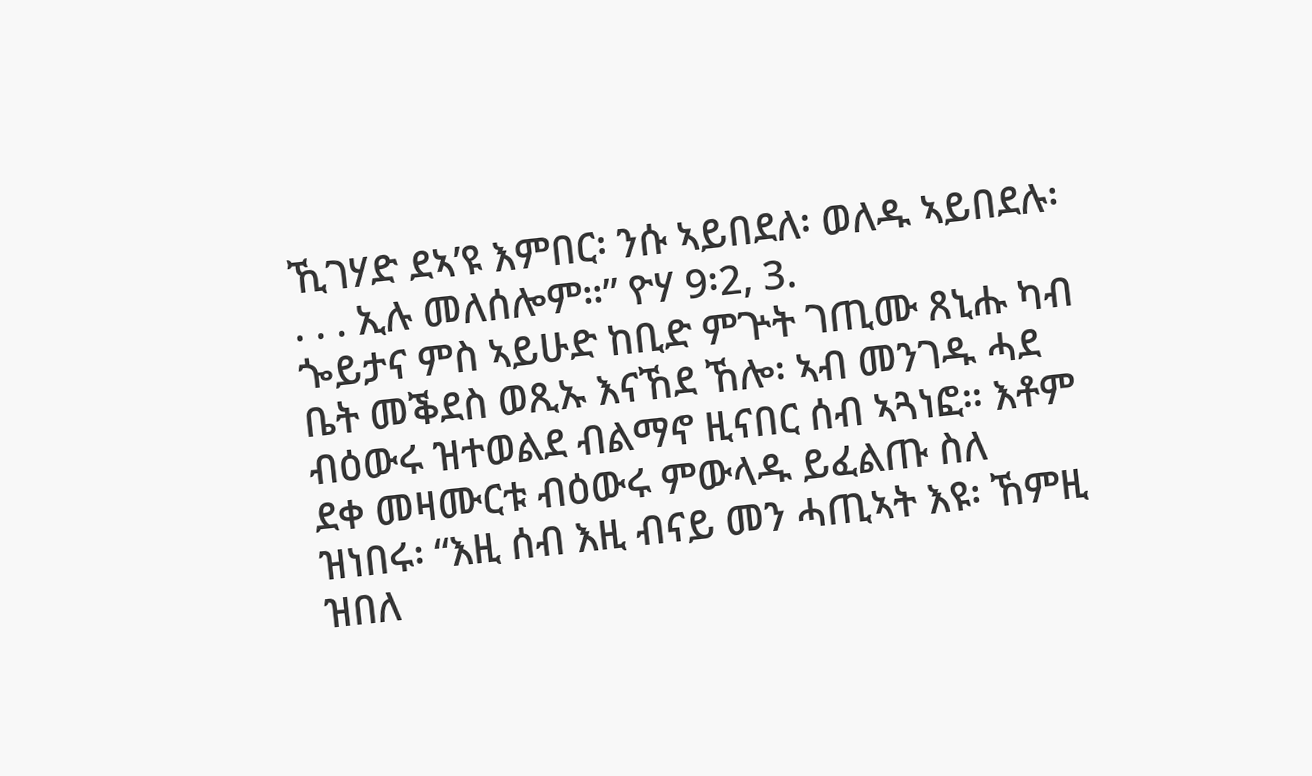ኺገሃድ ደኣ’ዩ እምበር፡ ንሱ ኣይበደለ፡ ወለዱ ኣይበደሉ፡ . . . ኢሉ መለሰሎም።” ዮሃ 9፡2, 3.
ጐይታና ምስ ኣይሁድ ከቢድ ምጕት ገጢሙ ጸኒሑ ካብ ቤት መቕደስ ወጺኡ እናኸደ ኸሎ፡ ኣብ መንገዱ ሓደ ብዕውሩ ዝተወልደ ብልማኖ ዚናበር ሰብ ኣጓነፎ። እቶም ደቀ መዛሙርቱ ብዕውሩ ምውላዱ ይፈልጡ ስለ ዝነበሩ፡ “እዚ ሰብ እዚ ብናይ መን ሓጢኣት እዩ፡ ኸምዚ ዝበለ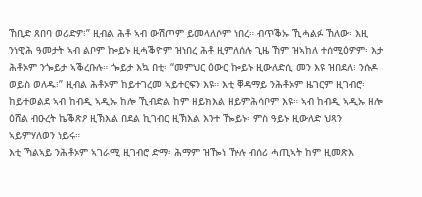ኸቢድ ጸበባ ወሪድዎ፧” ዚብል ሕቶ ኣብ ውሽጦም ይመላለሶም ነበረ። ብጥቕኡ ኺሓልፉ ኸለው፡ እዚ ንነዊሕ ዓመታት ኣብ ልቦም ኰይኑ ዚሓቕዮም ዝነበረ ሕቶ ዚምለሰሉ ጊዜ ኸም ዝኣከለ ተሰሚዕዎም፡ እታ ሕቶኦም ንጐይታ ኣቕረቡሉ። ጐይታ እኳ በቲ፡ “መምህር ዕውር ኰይኑ ዚውለድሲ መን እዩ ዝበደለ፧ ንሱዶ ወይስ ወለዱ፧” ዚብል ሕቶኦም ከይተገረመ ኣይተርፍን እዩ። እቲ ቐዳማይ ንሕቶኦም ዜገርም ዚገብሮ፡ ከይተወልደ ኣብ ከብዲ ኣዲኡ ከሎ ኺብድል ከም ዘይክእል ዘይምሕሳቦም እዩ። ኣብ ከብዲ ኣዲኡ ዘሎ ዕሸል ብዑረት ኬቕጽዖ ዚኽእል በደል ኪገብር ዚኽእል እንተ ዀይኑ፡ ምስ ዓይኑ ዚውለድ ህጻን ኣይምሃለወን ነይሩ።
እቲ ኻልኣይ ንሕቶኦም ኣገራሚ ዚገብሮ ድማ፡ ሕማም ዝዀነ ዅሉ ብሰሪ ሓጢኣት ከም ዚመጽእ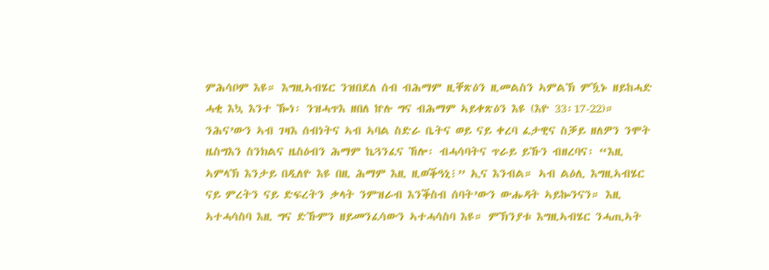ምሕሳቦም እዩ። እግዚኣብሄር ንዝበደለ ሰብ ብሕማም ዚቐጽዕን ዚመልስን ኣምልኽ ምዃኑ ዘይከሓድ ሓቂ እኳ እንተ ዀነ፡ ንዝሓጥእ ዘበለ ኵሉ ግና ብሕማም ኣይቀጽዕን እዩ (እዮ 33፡17-22)። ንሕና’ውን ኣብ ገዛእ ሰብነትና ኣብ ኣባል ስድራ ቤትና ወይ ናይ ቀረባ ፈታዊና ስቓይ ዘለዎን ንሞት ዜስግእን ስንክልና ዜስዕብን ሕማም ኬጓንፈና ኸሎ፡ ብሓሳባትና ጥራይ ይኹን ብዘረባና፡ “እዚ ኣምላኽ እንታይ በዲለዮ እዩ በዚ ሕማም እዚ ዚወቕዓኒ፧” ኢና እንብል። ኣብ ልዕሊ እግዚኣብሄር ናይ ምረትን ናይ ድፍረትን ቃላት ንምዝራብ እንቕስብ ሰባት’ውን ውሑዳት ኣይኰንናን። እዚ ኣተሓሳስባ እዚ ግና ድኹምን ዘይመንፈሳውን ኣተሓሳስባ እዩ። ምኽንያቱ እግዚኣብሄር ንሓጢኣት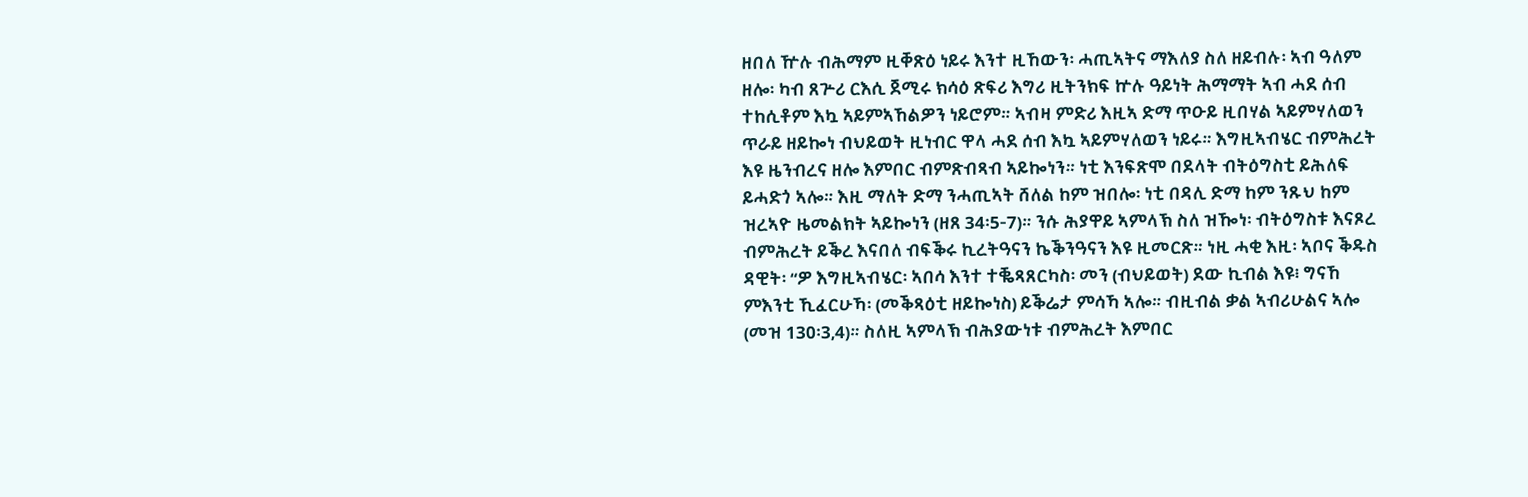ዘበለ ዅሉ ብሕማም ዚቐጽዕ ነይሩ እንተ ዚኸውን፡ ሓጢኣትና ማእለያ ስለ ዘይብሉ፡ ኣብ ዓለም ዘሎ፡ ካብ ጸጕሪ ርእሲ ጀሚሩ ክሳዕ ጽፍሪ እግሪ ዚትንክፍ ኵሉ ዓይነት ሕማማት ኣብ ሓደ ሰብ ተከሲቶም እኳ ኣይምኣኸልዎን ነይሮም። ኣብዛ ምድሪ እዚኣ ድማ ጥዑይ ዚበሃል ኣይምሃለወን ጥራይ ዘይኰነ ብህይወት ዚነብር ዋላ ሓደ ሰብ እኳ ኣይምሃለወን ነይሩ። እግዚኣብሄር ብምሕረት እዩ ዜንብረና ዘሎ እምበር ብምጽብጻብ ኣይኰነን። ነቲ እንፍጽሞ በደላት ብትዕግስቲ ይሕለፍ ይሓድጎ ኣሎ። እዚ ማለት ድማ ንሓጢኣት ሸለል ከም ዝበሎ፡ ነቲ በዳሊ ድማ ከም ንጹህ ከም ዝረኣዮ ዜመልክት ኣይኰነን (ዘጸ 34፡5-7)። ንሱ ሕያዋይ ኣምላኽ ስለ ዝዀነ፡ ብትዕግስቱ እናጾረ ብምሕረት ይቕረ እናበለ ብፍቕሩ ኪረትዓናን ኬቕንዓናን እዩ ዚመርጽ። ነዚ ሓቂ እዚ፡ ኣቦና ቕዱስ ዳዊት፡ “ዎ እግዚኣብሄር፡ ኣበሳ እንተ ተቘጻጸርካስ፡ መን (ብህይወት) ደው ኪብል እዩ፧ ግናኸ ምእንቲ ኺፈርሁኻ፡ (መቕጻዕቲ ዘይኰነስ) ይቕሬታ ምሳኻ ኣሎ። ብዚብል ቃል ኣብሪሁልና ኣሎ (መዝ 130፡3,4)። ስለዚ ኣምላኽ ብሕያውነቱ ብምሕረት እምበር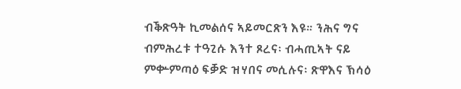ብቕጽዓት ኪመልሰና ኣይመርጽን እዩ። ንሕና ግና ብምሕረቱ ተዓጊሱ እንተ ጾረና፡ ብሓጢኣት ናይ ምቍምጣዕ ፍቓድ ዝሃበና መሲሉና፡ ጽዋእና ኽሳዕ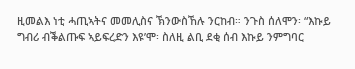ዚመልእ ነቲ ሓጢኣትና መመሊስና ኽንውስኸሉ ንርከብ። ንጉስ ሰለሞን፡ “እኩይ ግብሪ ብቕልጡፍ ኣይፍረድን እዩ’ሞ፡ ስለዚ ልቢ ደቂ ሰብ እኩይ ንምግባር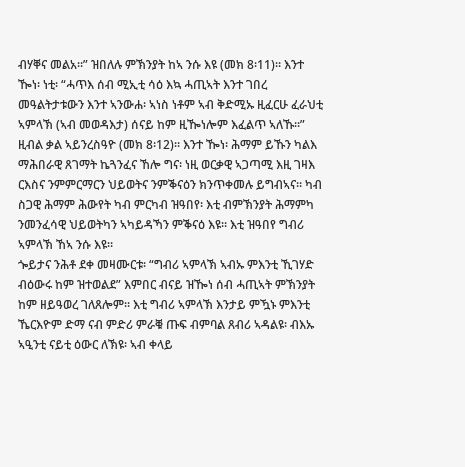ብሃቐና መልአ።” ዝበለሉ ምኽንያት ከኣ ንሱ እዩ (መክ 8፡11)። እንተ ዀነ፡ ነቲ፡ “ሓጥእ ሰብ ሚኢቲ ሳዕ እኳ ሓጢኣት እንተ ገበረ መዓልትታቱውን እንተ ኣንውሐ፡ ኣነስ ነቶም ኣብ ቅድሚኡ ዚፈርሁ ፈራህቲ ኣምላኽ (ኣብ መወዳእታ) ሰናይ ከም ዚዀነሎም እፈልጥ ኣለኹ።” ዚብል ቃል ኣይንረስዓዮ (መክ 8፡12)። እንተ ዀነ፡ ሕማም ይኹን ካልእ ማሕበራዊ ጸገማት ኬጓንፈና ኸሎ ግና፡ ነዚ ወርቃዊ ኣጋጣሚ እዚ ገዛእ ርእስና ንምምርማርን ህይወትና ንምቕናዕን ክንጥቀመሉ ይግብኣና። ካብ ስጋዊ ሕማም ሕውየት ካብ ምርካብ ዝዓበየ፡ እቲ ብምኽንያት ሕማምካ ንመንፈሳዊ ህይወትካን ኣካይዳኻን ምቕናዕ እዩ። እቲ ዝዓበየ ግብሪ ኣምላኽ ኸኣ ንሱ እዩ።
ጐይታና ንሕቶ ደቀ መዛሙርቱ፡ “ግብሪ ኣምላኽ ኣብኡ ምእንቲ ኺገሃድ ብዕውሩ ከም ዝተወልደ” እምበር ብናይ ዝዀነ ሰብ ሓጢኣት ምኽንያት ከም ዘይዓወረ ገለጸሎም። እቲ ግብሪ ኣምላኽ እንታይ ምዃኑ ምእንቲ ኼርእዮም ድማ ናብ ምድሪ ምራቑ ጡፍ ብምባል ጸብሪ ኣዳልዩ፡ ብእኡ ኣዒንቲ ናይቲ ዕውር ለኽዩ፡ ኣብ ቀላይ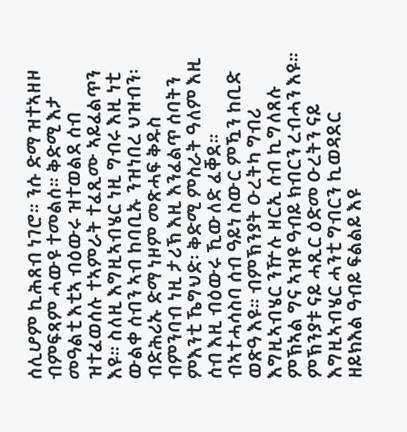ሰሊሆም ኪሕጸብ ነገሮ። ንሱ ድማ ዝተኣዘዞ ብምፍጻም ሓውዩ ተመልሰ። ቅድሚ እታ መዓልቲ እቲኣ ብዕውሩ ዝተወልደ ሰብ ዝተፈወሰሉ ተኣምራት ተፈጺሙ ኣይፈልጥን እዩ። ስለዚ እግዚኣብሄር ነዚ ግብሩ እዚ ነቲ ውልቀ ሰብን ኣብ ከባቢኡ ንዝነበረ ህዝብን፡ ብድሕሪኡ ድማ ነዞም መጽሓፍ ቅዱስ ብምንባብ ነዚ ታሪኽ እዚ እንፈልጥ ሰባትን ምእንቲ ኼግህድ፡ ቅድሚ ምስራት ዓለም እዚ ሰብ እዚ ብዕውሩ ኺውለድ ፈቐደ። ብኣተሓሳስባ ሰብ ዓይነ ስውር ምዃን ከቢድ ወጽዓ እዩ። ብምኽንያት ዑረትካ ግብሪ እግዚኣብሄር ንዅሉ ዘርኢ ሰብ ኪግለጸሉ ምኽኣል ግና ኣዝዩ ዓብይ ክብርን ረብሓን እዩ። ምኽንያቱ ናይ ሓጺር ዕድመ ዑረትን ናይ እግዚኣብሄር ሓንቲ ግብርን ኪወዳደር ዘይክእል ዓብይ ፍልልይ እዩ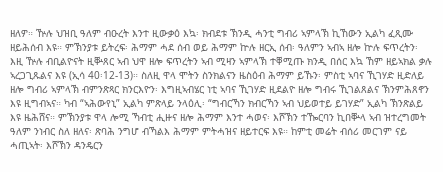ዘለዎ። ዅሉ ህዝቢ ዓለም ብዑረት እንተ ዚውቃዕ እኳ፡ ክብደቱ ኽንዲ ሓንቲ ግብሪ ኣምላኽ ኪኸውን ኢልካ ፈጺሙ ዘይሕሰብ እዩ። ምኽንያቱ ይትረፍ፡ ሕማም ሓደ ሰብ ወይ ሕማም ኵሉ ዘርኢ ሰብ፡ ዓለምን ኣብኣ ዘሎ ኵሉ ፍጥረትን፡ እዚ ዅሉ ብቢልዮናት ዚቝጸር ኣብ ህዋ ዘሎ ፍጥረትን ኣብ ሚዛን ኣምላኽ ተቐሚጡ ክንዲ በሰር እኳ ኸም ዘይኣክል ቃሉ ኣረጋጊጹልና እዩ (ኢሳ 40፡12-13)። ስለዚ ዋላ ሞትን ስንክልናን ዜስዕብ ሕማም ይኹን፡ ምስቲ ኣባና ኺገሃድ ዚድለይ ዘሎ ግብሪ ኣምላኽ ብምንጽጻር ክንርእዮን፡ እግዚኣብሄር ነቲ ኣባና ኺገሃድ ዚደልዮ ዘሎ ግብሩ ኺገልጸልና ኽንምሕጸኖን እዩ ዚግብኣና። ካብ “ኣሕውየኒ” ኢልካ ምጽላይ ንላዕሊ፡ “ግብርኻን ክብርኻን ኣብ ህይወተይ ይገሃድ” ኢልካ ኽንጽልይ እዩ ዜሕሸና። ምኽንያቱ ዋላ ሎሚ ኻብቲ ሒዙና ዘሎ ሕማም እንተ ሓወና፡ እሾኽን ተዀርባን ኪበቝላ ኣብ ዝተረግመት ዓለም ንነብር ስለ ዘለና፡ ጽባሕ ንግሆ ብኻልእ ሕማም ምትሓዝና ዘይተርፍ እዩ። ከምቲ መሬት ብሰሪ መርገም ናይ ሓጢኣት፡ እሾኽን ዳንዴርን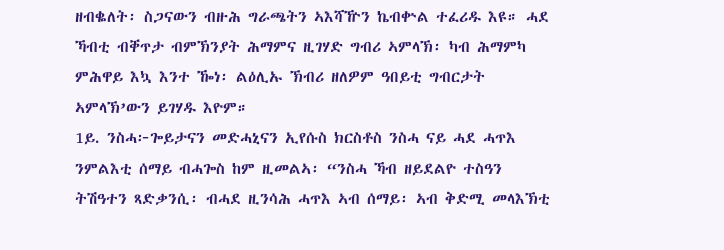ዘብቈለት፡ ስጋናውን ብዙሕ ግራጫትን ኣእሻዅን ኬብቍል ተፈሪዱ እዩ። ሓደ ኻብቲ ብቐጥታ ብምኽንያት ሕማምና ዚገሃድ ግብሪ ኣምላኽ፡ ካብ ሕማምካ ምሕዋይ እኳ እንተ ዀነ፡ ልዕሊኡ ኽብሪ ዘለዎም ዓበይቲ ግብርታት ኣምላኽ’ውን ይገሃዱ እዮም።
1ይ. ንስሓ፦ጐይታናን መድሓኒናን ኢየሱስ ክርስቶስ ንስሓ ናይ ሓደ ሓጥእ ንምልእቲ ሰማይ ብሓጐስ ከም ዚመልኣ፡ “ንስሓ ኻብ ዘይደልዮ ተስዓን ትሽዓተን ጻድቃንሲ፡ ብሓደ ዚንሳሕ ሓጥእ ኣብ ሰማይ፡ ኣብ ቅድሚ መላእኽቲ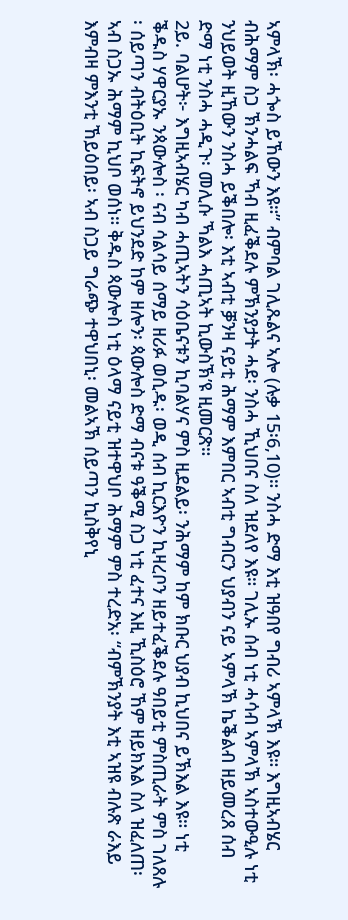ኣምላኽ፡ ሓጐስ ይኸውን እዩ።” ብምባል ገሊጹልና ኣሎ (ሉቃ 15፡6,10)። ንስሓ ድማ እቲ ዝዓበየ ግብሪ ኣምላኽ እዩ። እግዚኣብሄር ብሕማም ስጋ ኽንሓልፍ ኻብ ዚፈቕደሉ ምኽንያታት ሓደ፡ ንስሓ ኺህበና ስለ ዝደለየ እዩ። ገሊኡ ሰብ ነቲ ሓሳብ ኣምላኽ ኣስተውዒሉ ነቲ ንህይወት ዚኸውን ንስሓ ይቕበሎ፡ እቲ ኣብቲ ቓንዛ ናይቲ ሕማም እምበር ኣብቲ ግብርን ህያብን ናይ ኣምላኽ ኬቕልብ ዘይመረጸ ሰብ ድማ ነቲ ንስሓ ሓዲጉ፡ መሊሱ ኻልእ ሓጢኣት ኪውስኽ’ዩ ዚመርጽ።
2ይ. ባልሆት፦ እግዚኣብሄር ካብ ሓጢኣትን ሳዕቤናቱን ኪባልሃና ምስ ዚደልይ፡ ንሕማም ከም ክቡር ህያብ ኪህበና ይኽእል እዩ። ነቲ ቕዱስ ሃዋርያኡ ንጳውሎስ ፡ ናብ ሳልሳይ ሰማይ ዘሪፉ ወሲዱ፡ ወዲ ሰብ ኪርእዮን ኪዛረቦን ዘይተፈቕደሉ ዓበይቲ ምስጢራት ምስ ገለጸሉ ፡ ሰይጣን ብትዕቢት ኪፍትኖ ይህንደድ ከም ዘሎን፡ ጳውሎስ ድማ ብናቱ ዓቕሚ ስጋ ነቲ ፈተና እዚ ኺስዕሮ ኸም ዘይክእል ስለ ዝፈለጠ፡ ኣብ ስጋኡ ሕማም ኪህቦ ወሰነ። ቅዱስ ጳውሎስ ነቲ ዕላማ ናይቲ ዝተዋህቦ ሕማም ምስ ተረድአ፡ “ብምኽንያት እቲ ኣዝዩ ብሉጽ ራእይ እምብዛ ምእንቲ ኸይዕበይ፡ ኣብ ስጋይ ግራጭ ተዋህበኒ፡ መልኣኽ ሰይጣን ኪስቅየኒ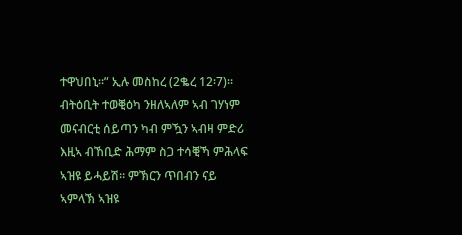ተዋህበኒ።” ኢሉ መስከረ (2ቈረ 12፡7)። ብትዕቢት ተወቒዕካ ንዘለኣለም ኣብ ገሃነም መናብርቲ ሰይጣን ካብ ምዃን ኣብዛ ምድሪ እዚኣ ብኸቢድ ሕማም ስጋ ተሳቒኻ ምሕላፍ ኣዝዩ ይሓይሽ። ምኽርን ጥበብን ናይ ኣምላኽ ኣዝዩ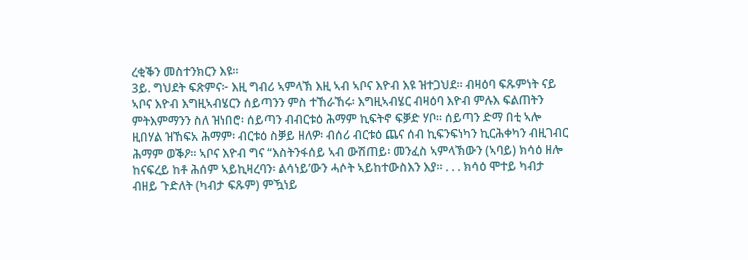ረቂቕን መስተንክርን እዩ።
3ይ. ግህደት ፍጽምና፦ እዚ ግብሪ ኣምላኽ እዚ ኣብ ኣቦና እዮብ እዩ ዝተጋህደ። ብዛዕባ ፍጹምነት ናይ ኣቦና እዮብ እግዚኣብሄርን ሰይጣንን ምስ ተኸራኸሩ፡ እግዚኣብሄር ብዛዕባ እዮብ ምሉእ ፍልጠትን ምትእምማንን ስለ ዝነበሮ፡ ሰይጣን ብብርቱዕ ሕማም ኪፍትኖ ፍቓድ ሃቦ። ሰይጣን ድማ በቲ ኣሎ ዚበሃል ዝኸፍአ ሕማም፡ ብርቱዕ ስቓይ ዘለዎ፡ ብሰሪ ብርቱዕ ጨና ሰብ ኪፍንፍነካን ኪርሕቀካን ብዚገብር ሕማም ወቕዖ። ኣቦና እዮብ ግና “እስትንፋሰይ ኣብ ውሽጠይ፡ መንፈስ ኣምላኽውን (ኣባይ) ክሳዕ ዘሎ ከናፍረይ ከቶ ሕሰም ኣይኪዛረባን፡ ልሳነይ’ውን ሓሶት ኣይከተውስእን እያ። . . . ክሳዕ ሞተይ ካብታ ብዘይ ጉድለት (ካብታ ፍጹም) ምዃነይ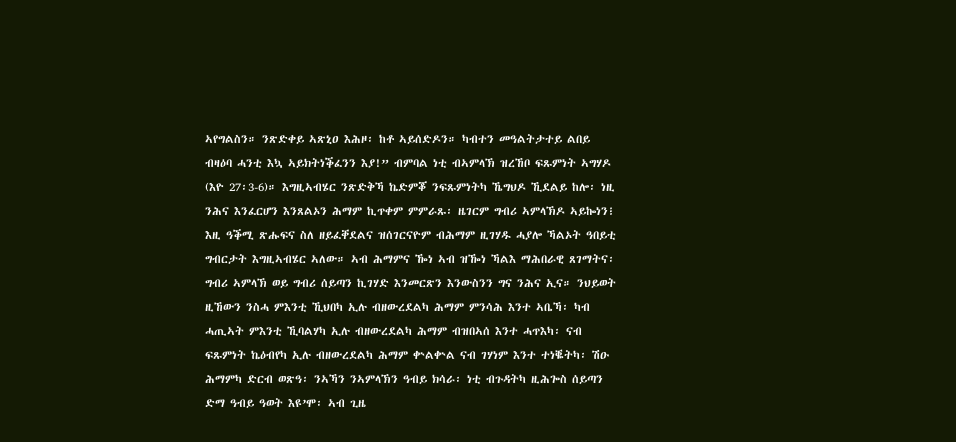ኣየግልስን። ንጽድቀይ ኣጽኒዐ እሕዞ፡ ከቶ ኣይሰድዶን። ካብተን መዓልትታተይ ልበይ ብዛዕባ ሓንቲ እኳ ኣይክትነቕፈንን እያ!” ብምባል ነቲ ብኣምላኽ ዝረኸቦ ፍጹምነት ኣግሃዶ (እዮ 27፡3-6)። እግዚኣብሄር ንጽድቅኻ ኬድምቖ ንፍጹምነትካ ኼግህዶ ኺደልይ ከሎ፡ ነዚ ንሕና እንፈርሆን እንጸልኦን ሕማም ኪጥቀም ምምራጹ፡ ዜገርም ግብሪ ኣምላኽዶ ኣይኰነን፧ እዚ ዓቕሚ ጽሑፍና ስለ ዘይፈቐደልና ዝሰገርናዮም ብሕማም ዚገሃዱ ሓያሎ ኻልኦት ዓበይቲ ግብርታት እግዚኣብሄር ኣለው። ኣብ ሕማምና ዀነ ኣብ ዝዀነ ኻልእ ማሕበራዊ ጸገማትና፡ ግብሪ ኣምላኽ ወይ ግብሪ ሰይጣን ኪገሃድ እንመርጽን እንውስንን ግና ንሕና ኢና። ንህይወት ዚኸውን ንስሓ ምእንቲ ኺህበካ ኢሉ ብዘውረደልካ ሕማም ምንሳሕ እንተ ኣቤኻ፡ ካብ ሓጢኣት ምእንቲ ኺባልሃካ ኢሉ ብዘውረደልካ ሕማም ብዝበኣሰ እንተ ሓጥእካ፡ ናብ ፍጹምነት ኬዕብየካ ኢሉ ብዘውረደልካ ሕማም ቍልቍል ናብ ገሃነም እንተ ተነቘትካ፡ ሽዑ ሕማምካ ድርብ ወጽዓ፡ ንኣኻን ንኣምላኽን ዓብይ ክሳራ፡ ነቲ ብጉዳትካ ዚሕጐስ ሰይጣን ድማ ዓብይ ዓወት እዩ’ሞ፡ ኣብ ጊዜ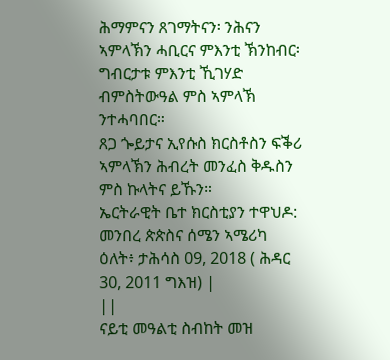ሕማምናን ጸገማትናን፡ ንሕናን ኣምላኽን ሓቢርና ምእንቲ ኽንከብር፡ ግብርታቱ ምእንቲ ኺገሃድ ብምስትውዓል ምስ ኣምላኽ ንተሓባበር።
ጸጋ ጐይታና ኢየሱስ ክርስቶስን ፍቕሪ ኣምላኽን ሕብረት መንፈስ ቅዱስን ምስ ኩላትና ይኹን።
ኤርትራዊት ቤተ ክርስቲያን ተዋህዶ: መንበረ ጵጵስና ሰሜን ኣሜሪካ
ዕለት፥ ታሕሳስ 09, 2018 ( ሕዳር 30, 2011 ግእዝ) |
||
ናይቲ መዓልቲ ስብከት መዝ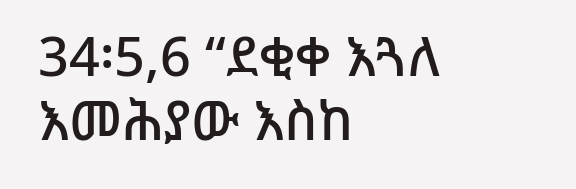34፡5,6 “ደቂቀ እጓለ እመሕያው እስከ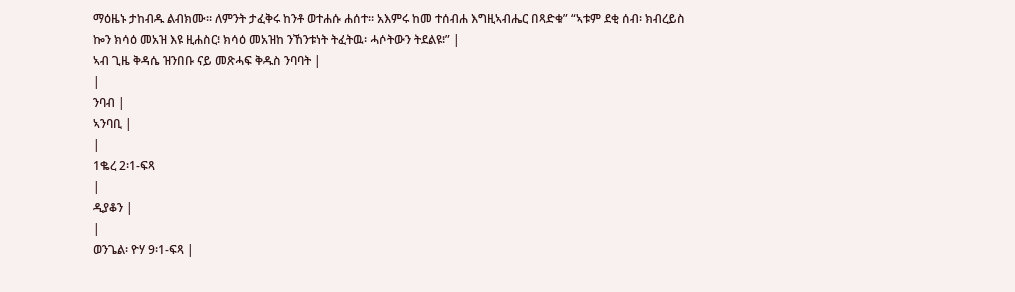ማዕዜኑ ታከብዱ ልብክሙ። ለምንት ታፈቅሩ ከንቶ ወተሐሱ ሐሰተ። አእምሩ ከመ ተሰብሐ እግዚኣብሔር በጻድቁ” “ኣቱም ደቂ ሰብ፡ ክብረይስ ኰን ክሳዕ መአዝ እዩ ዚሐስር፧ ክሳዕ መአዝከ ንኸንቱነት ትፈትዉ፡ ሓሶትውን ትደልዩ፧” |
ኣብ ጊዜ ቅዳሴ ዝንበቡ ናይ መጽሓፍ ቅዱስ ንባባት |
|
ንባብ |
ኣንባቢ |
|
1ቈረ 2፡1-ፍጻ
|
ዲያቆን |
|
ወንጌል፡ ዮሃ 9፡1-ፍጻ |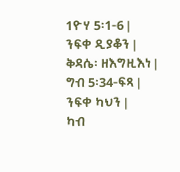1ዮሃ 5፡1-6 |
ንፍቀ ዲያቆን |
ቅዳሴ፡ ዘእግዚእነ |
ግብ 5፡34-ፍጻ |
ንፍቀ ካህን |
ካብ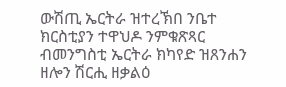ውሽጢ ኤርትራ ዝተረኽበ ንቤተ ክርስቲያን ተዋህዶ ንምቁጽጻር ብመንግስቲ ኤርትራ ክካየድ ዝጸንሐን ዘሎን ሽርሒ ዘቃልዕ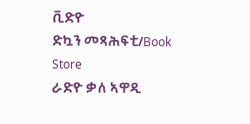ቪድዮ
ድኳን መጻሕፍቲ/Book Store
ራድዮ ቃለ ኣዋዲ